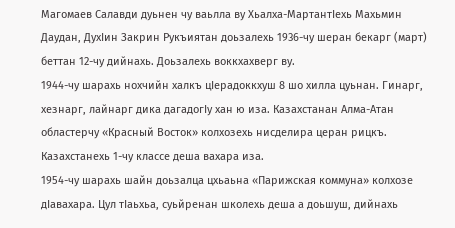Магомаев Салавди дуьнен чу ваьлла ву Хьалха-МартантIехь Махьмин Даудан, ДухIин Закрин Рукъиятан доьзалехь 1936-чу шеран бекарг (март) беттан 12-чу дийнахь. Доьзалехь воккхахверг ву.
1944-чу шарахь нохчийн халкъ цIерадоккхуш 8 шо хилла цуьнан. Гинарг, хезнарг, лайнарг дика дагадогIу хан ю иза. Казахстанан Алма-Атан областерчу «Красный Восток» колхозехь нисделира церан рицкъ. Казахстанехь 1-чу классе деша вахара иза.
1954-чу шарахь шайн доьзалца цхьаьна «Парижская коммуна» колхозе дIавахара. Цул тIаьхьа, суьйренан школехь деша а доьшуш, дийнахь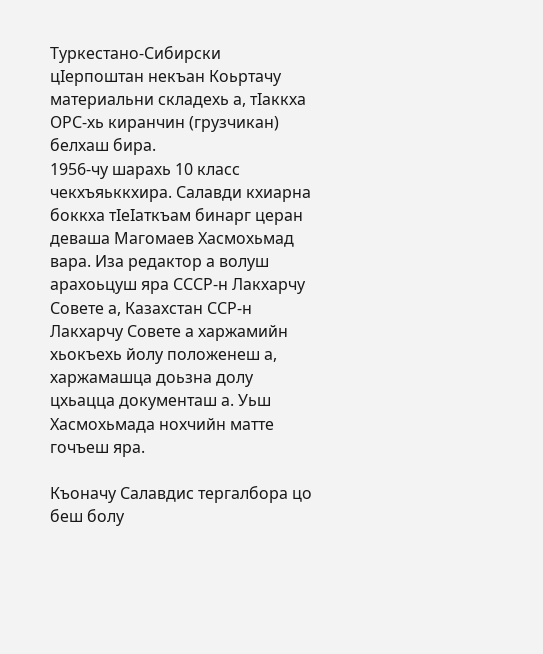Туркестано-Сибирски цIерпоштан некъан Коьртачу материальни складехь а, тIаккха ОРС-хь киранчин (грузчикан) белхаш бира.
1956-чу шарахь 10 класс чекхъяьккхира. Салавди кхиарна боккха тIеIаткъам бинарг церан деваша Магомаев Хасмохьмад вара. Иза редактор а волуш арахоьцуш яра СССР-н Лакхарчу Совете а, Казахстан ССР-н Лакхарчу Совете а харжамийн хьокъехь йолу положенеш а, харжамашца доьзна долу цхьацца документаш а. Уьш Хасмохьмада нохчийн матте гочъеш яра.

Къоначу Салавдис тергалбора цо беш болу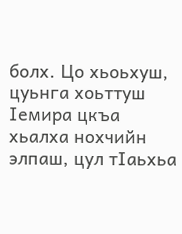болх. Цо хьоьхуш, цуьнга хоьттуш Iемира цкъа хьалха нохчийн элпаш, цул тIаьхьа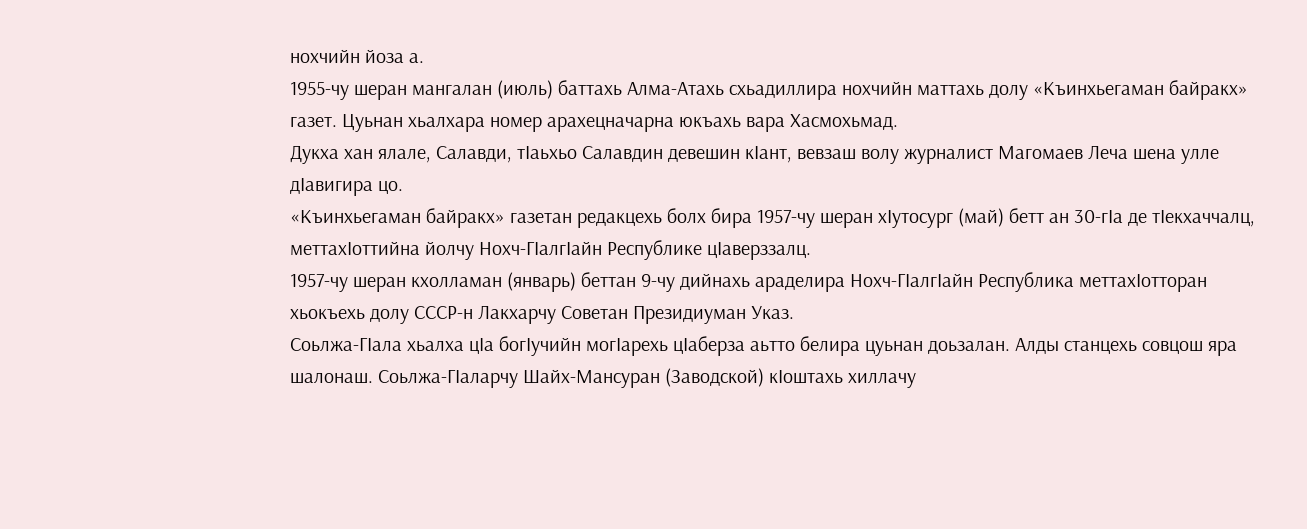нохчийн йоза а.
1955-чу шеран мангалан (июль) баттахь Алма-Атахь схьадиллира нохчийн маттахь долу «Къинхьегаман байракх» газет. Цуьнан хьалхара номер арахецначарна юкъахь вара Хасмохьмад.
Дукха хан ялале, Салавди, тIаьхьо Салавдин девешин кIант, вевзаш волу журналист Магомаев Леча шена улле дIавигира цо.
«Къинхьегаман байракх» газетан редакцехь болх бира 1957-чу шеран хIутосург (май) бетт ан 30-гIа де тIекхаччалц, меттахIоттийна йолчу Нохч-ГIалгIайн Республике цIаверззалц.
1957-чу шеран кхолламан (январь) беттан 9-чу дийнахь араделира Нохч-ГIалгIайн Республика меттахIотторан хьокъехь долу СССР-н Лакхарчу Советан Президиуман Указ.
Соьлжа-ГIала хьалха цIа богIучийн могIарехь цIаберза аьтто белира цуьнан доьзалан. Алды станцехь совцош яра шалонаш. Соьлжа-ГIаларчу Шайх-Мансуран (Заводской) кIоштахь хиллачу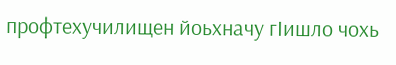профтехучилищен йоьхначу гIишло чохь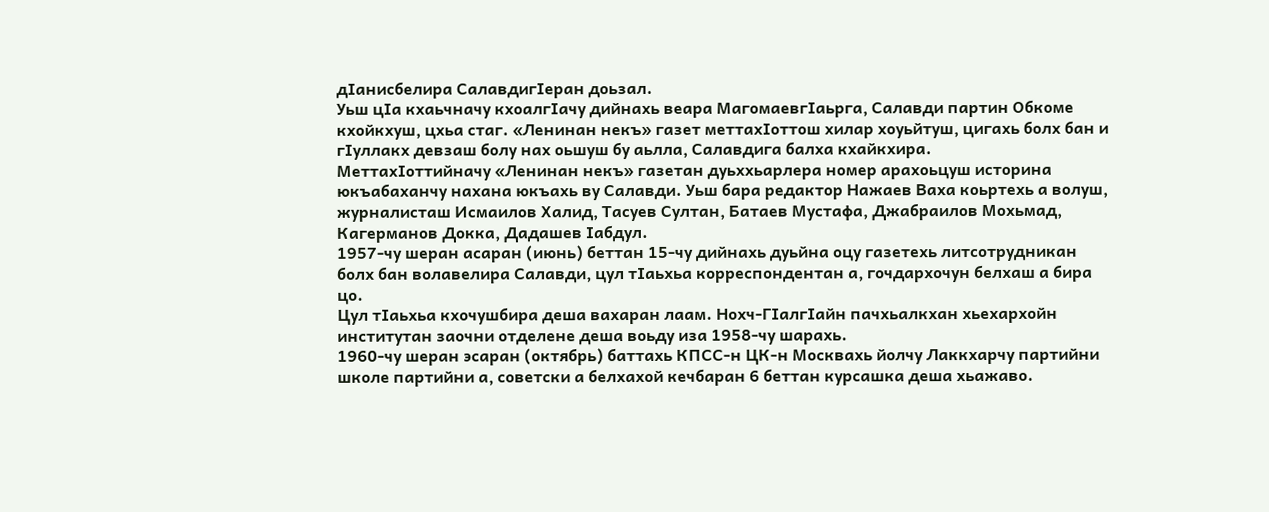дIанисбелира СалавдигIеран доьзал.
Уьш цIа кхаьчначу кхоалгIачу дийнахь веара МагомаевгIаьрга, Салавди партин Обкоме кхойкхуш, цхьа стаг. «Ленинан некъ» газет меттахIоттош хилар хоуьйтуш, цигахь болх бан и гIуллакх девзаш болу нах оьшуш бу аьлла, Салавдига балха кхайкхира.
МеттахIоттийначу «Ленинан некъ» газетан дуьххьарлера номер арахоьцуш историна юкъабаханчу нахана юкъахь ву Салавди. Уьш бара редактор Нажаев Ваха коьртехь а волуш, журналисташ Исмаилов Халид, Тасуев Султан, Батаев Мустафа, Джабраилов Мохьмад, Кагерманов Докка, Дадашев Iабдул.
1957-чу шеран асаран (июнь) беттан 15-чу дийнахь дуьйна оцу газетехь литсотрудникан болх бан волавелира Салавди, цул тIаьхьа корреспондентан а, гочдархочун белхаш а бира цо.
Цул тIаьхьа кхочушбира деша вахаран лаам. Нохч-ГIалгIайн пачхьалкхан хьехархойн институтан заочни отделене деша воьду иза 1958-чу шарахь.
1960-чу шеран эсаран (октябрь) баттахь КПСС-н ЦК-н Москвахь йолчу Лаккхарчу партийни школе партийни а, советски а белхахой кечбаран 6 беттан курсашка деша хьажаво.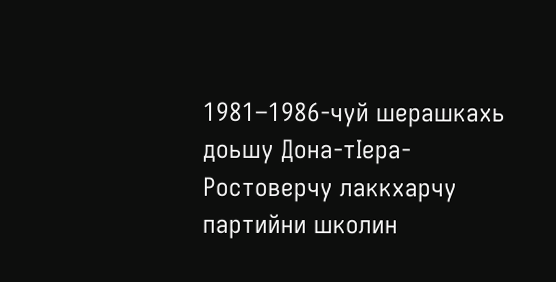1981–1986-чуй шерашкахь доьшу Дона-тIера-Ростоверчу лаккхарчу партийни школин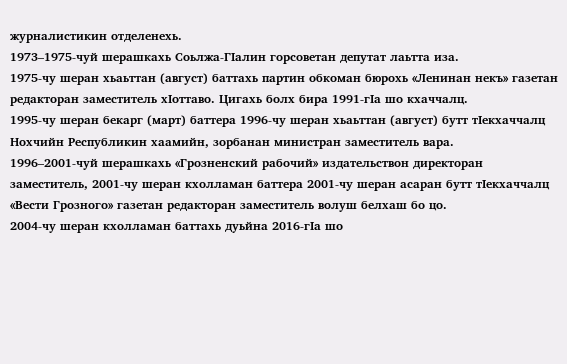журналистикин отделенехь.
1973–1975-чуй шерашкахь Соьлжа-ГIалин горсоветан депутат лаьтта иза.
1975-чу шеран хьаьттан (август) баттахь партин обкоман бюрохь «Ленинан некъ» газетан редакторан заместитель хIоттаво. Цигахь болх бира 1991-гIа шо кхаччалц.
1995-чу шеран бекарг (март) баттера 1996-чу шеран хьаьттан (август) бутт тIекхаччалц Нохчийн Республикин хаамийн, зорбанан министран заместитель вара.
1996–2001-чуй шерашкахь «Грозненский рабочий» издательствон директоран заместитель, 2001-чу шеран кхолламан баттера 2001-чу шеран асаран бутт тIекхаччалц «Вести Грозного» газетан редакторан заместитель волуш белхаш бо цо.
2004-чу шеран кхолламан баттахь дуьйна 2016-гIа шо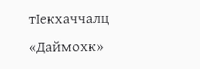тIекхаччалц «Даймохк»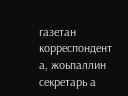газетан корреспондент а, жоьпаллин секретарь а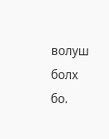волуш болх бо.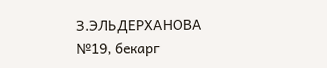З.ЭЛЬДЕРХАНОВА
№19, бекарг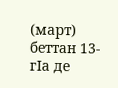(март) беттан 13-гIа де